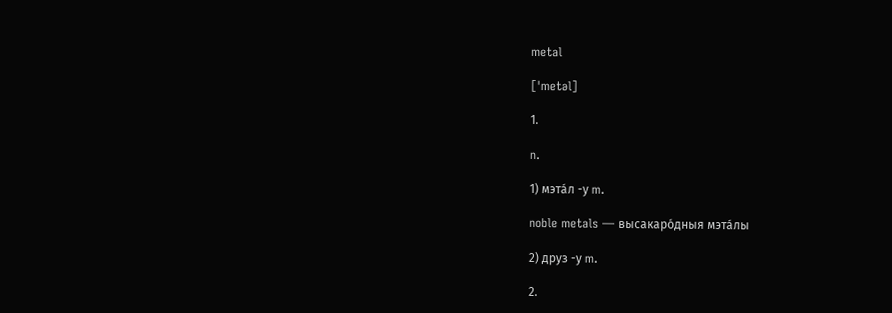metal

[ˈmetəl]

1.

n.

1) мэта́л -у m.

noble metals — высакаро́дныя мэта́лы

2) друз -у m.

2.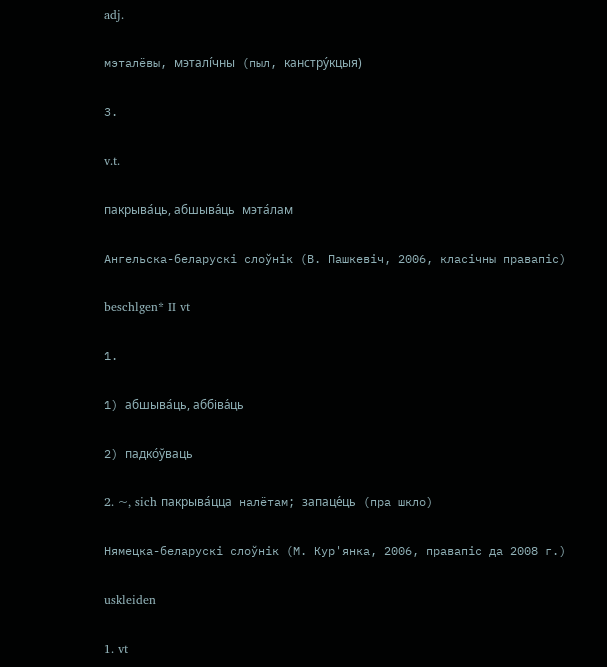adj.

мэталёвы, мэталі́чны (пыл, канстру́кцыя)

3.

v.t.

пакрыва́ць, абшыва́ць мэта́лам

Ангельска-беларускі слоўнік (В. Пашкевіч, 2006, класічны правапіс)

beschlgen* II vt

1.

1) абшыва́ць, аббіва́ць

2) падко́ўваць

2. ~, sich пакрыва́цца налётам; запаце́ць (пра шкло)

Нямецка-беларускі слоўнік (М. Кур'янка, 2006, правапіс да 2008 г.)

uskleiden

1. vt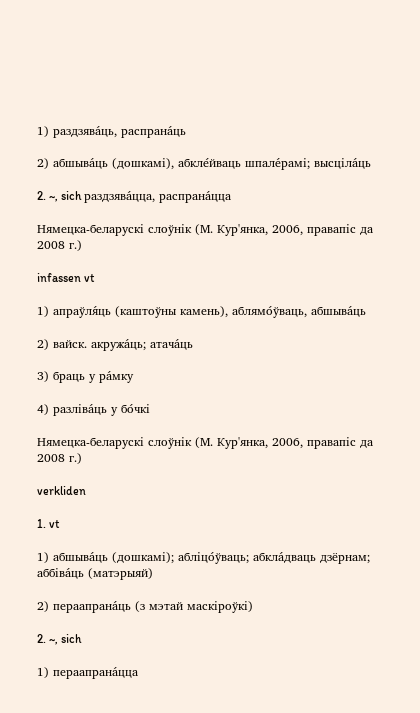1) раздзява́ць, распрана́ць

2) абшыва́ць (дошкамі), абкле́йваць шпале́рамі; высціла́ць

2. ~, sich раздзява́цца, распрана́цца

Нямецка-беларускі слоўнік (М. Кур'янка, 2006, правапіс да 2008 г.)

infassen vt

1) апраўля́ць (каштоўны камень), аблямо́ўваць, абшыва́ць

2) вайск. акружа́ць; атача́ць

3) браць у ра́мку

4) разліва́ць у бо́чкі

Нямецка-беларускі слоўнік (М. Кур'янка, 2006, правапіс да 2008 г.)

verkliden

1. vt

1) абшыва́ць (дошкамі); абліцо́ўваць; абкла́дваць дзёрнам; аббіва́ць (матэрыяй)

2) пераапрана́ць (з мэтай маскіроўкі)

2. ~, sich

1) пераапрана́цца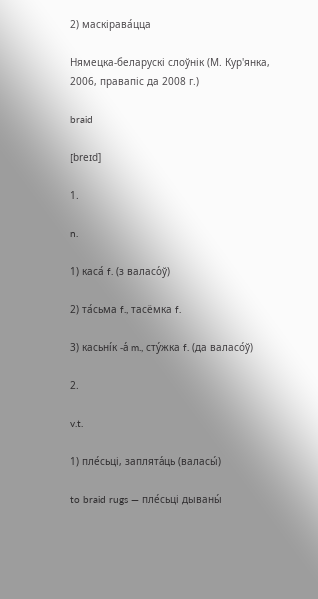2) маскірава́цца

Нямецка-беларускі слоўнік (М. Кур'янка, 2006, правапіс да 2008 г.)

braid

[breɪd]

1.

n.

1) каса́ f. (з валасо́ў)

2) та́сьма f., тасёмка f.

3) касьні́к -а́ m., сту́жка f. (да валасо́ў)

2.

v.t.

1) пле́сьці, заплята́ць (валасы́)

to braid rugs — пле́сьці дываны́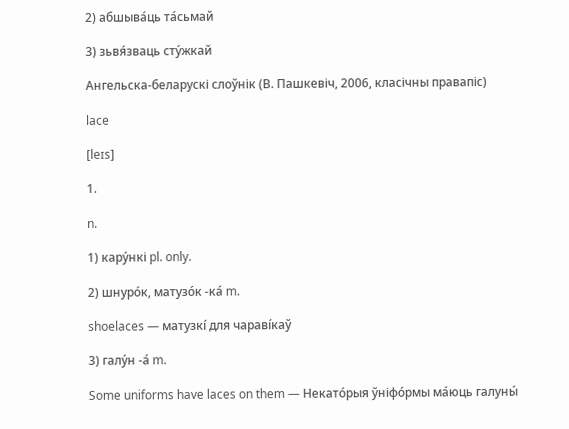2) абшыва́ць та́сьмай

3) зьвя́зваць сту́жкай

Ангельска-беларускі слоўнік (В. Пашкевіч, 2006, класічны правапіс)

lace

[leɪs]

1.

n.

1) кару́нкі pl. only.

2) шнуро́к, матузо́к -ка́ m.

shoelaces — матузкі́ для чараві́каў

3) галу́н -а́ m.

Some uniforms have laces on them — Некато́рыя ўніфо́рмы ма́юць галуны́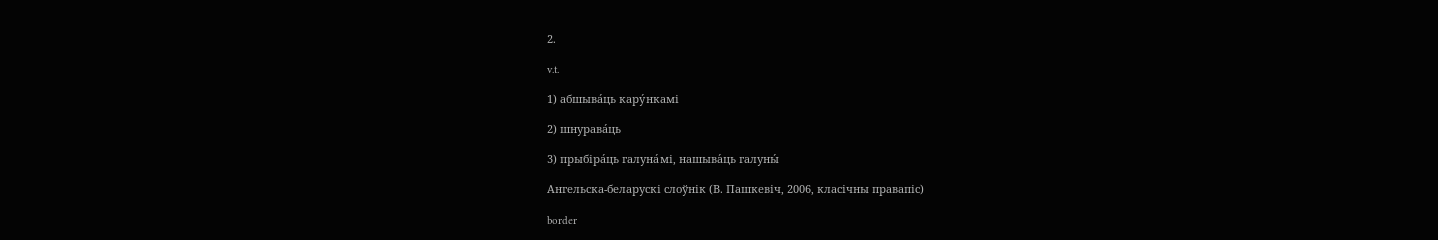2.

v.t.

1) абшыва́ць кару́нкамі

2) шнурава́ць

3) прыбіра́ць галуна́мі, нашыва́ць галуны́

Ангельска-беларускі слоўнік (В. Пашкевіч, 2006, класічны правапіс)

border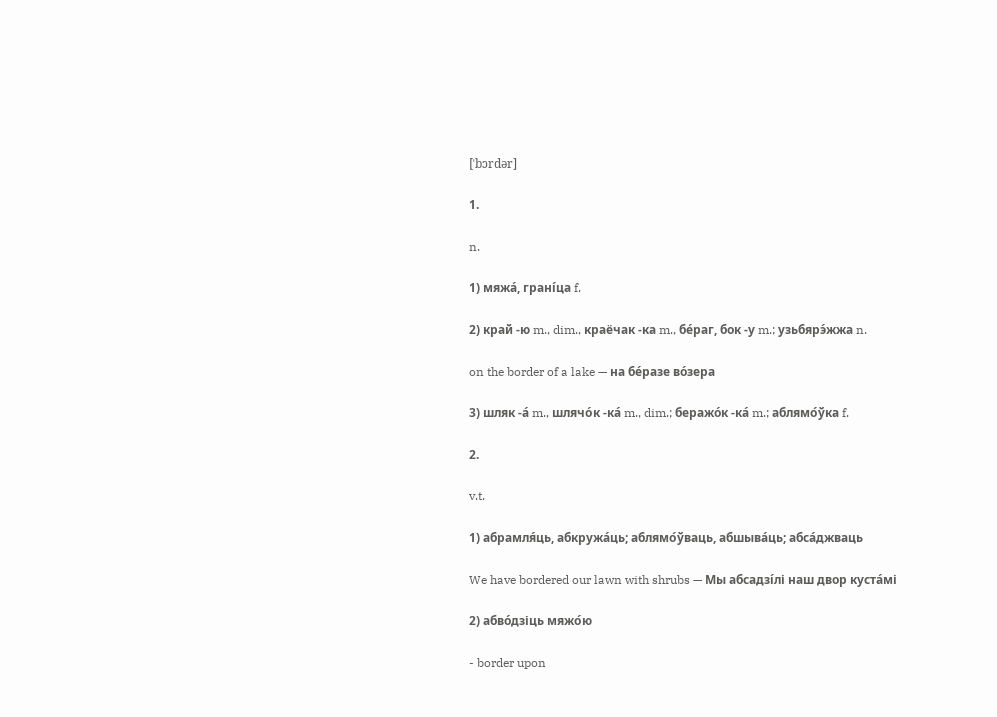[ˈbɔrdər]

1.

n.

1) мяжа́, грані́ца f.

2) край -ю m., dim., краёчак -ка m., бе́раг, бок -у m.; узьбярэ́жжа n.

on the border of a lake — на бе́разе во́зера

3) шляк -а́ m., шлячо́к -ка́ m., dim.; беражо́к -ка́ m.; аблямо́ўка f.

2.

v.t.

1) абрамля́ць, абкружа́ць; аблямо́ўваць, абшыва́ць; абса́джваць

We have bordered our lawn with shrubs — Мы абсадзі́лі наш двор куста́мі

2) абво́дзіць мяжо́ю

- border upon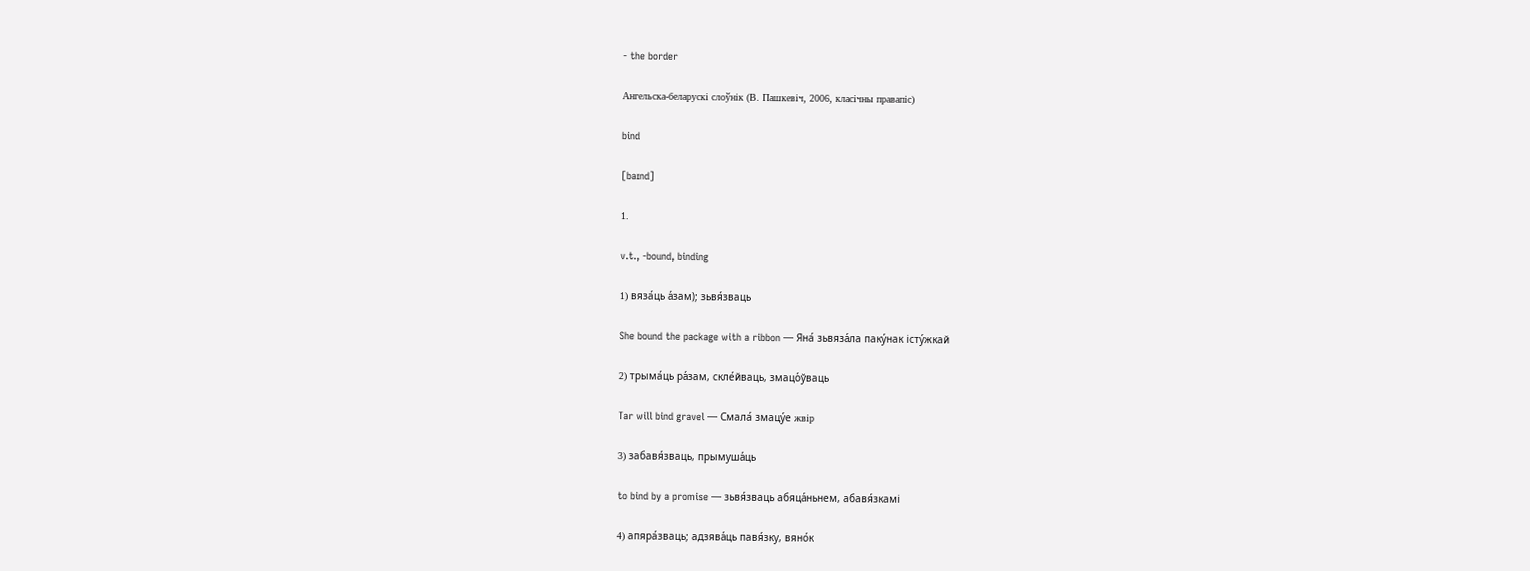- the border

Ангельска-беларускі слоўнік (В. Пашкевіч, 2006, класічны правапіс)

bind

[baɪnd]

1.

v.t., -bound, binding

1) вяза́ць а́зам); зьвя́зваць

She bound the package with a ribbon — Яна́ зьвяза́ла паку́нак істу́жкай

2) трыма́ць ра́зам, скле́йваць, змацо́ўваць

Tar will bind gravel — Смала́ змацу́е жвір

3) забавя́зваць, прымуша́ць

to bind by a promise — зьвя́зваць абяца́ньнем, абавя́зкамі

4) апяра́зваць; адзява́ць павя́зку, вяно́к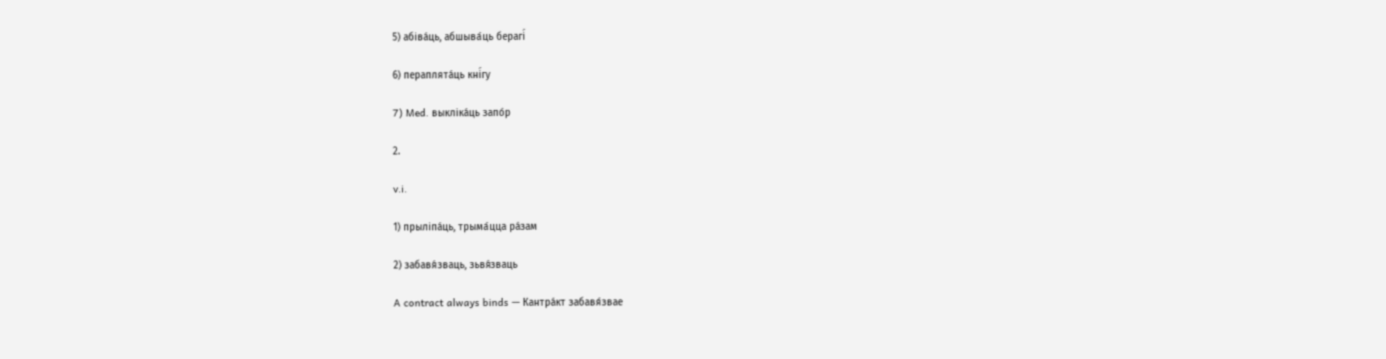5) абіва́ць, абшыва́ць берагі́

6) пераплята́ць кні́гу

7) Med. выкліка́ць запо́р

2.

v.i.

1) прыліпа́ць, трыма́цца ра́зам

2) забавя́зваць, зьвя́зваць

A contract always binds — Кантра́кт забавя́звае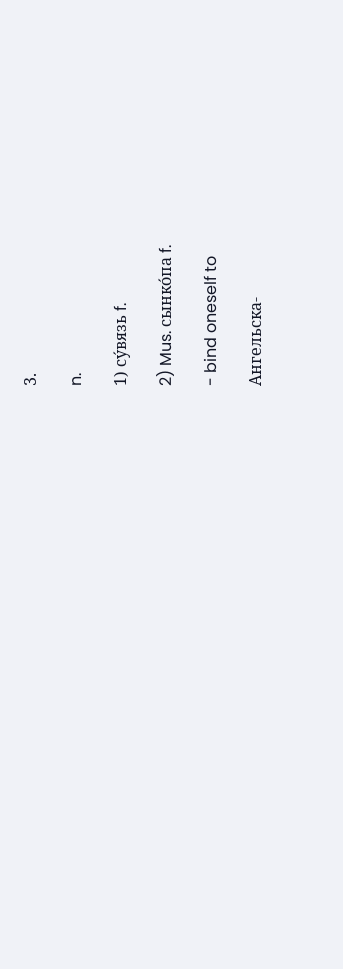3.

n.

1) су́вязь f.

2) Mus. сынко́па f.

- bind oneself to

Ангельска-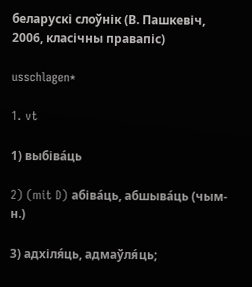беларускі слоўнік (В. Пашкевіч, 2006, класічны правапіс)

usschlagen*

1. vt

1) выбіва́ць

2) (mit D) абіва́ць, абшыва́ць (чым-н.)

3) адхіля́ць, адмаўля́ць;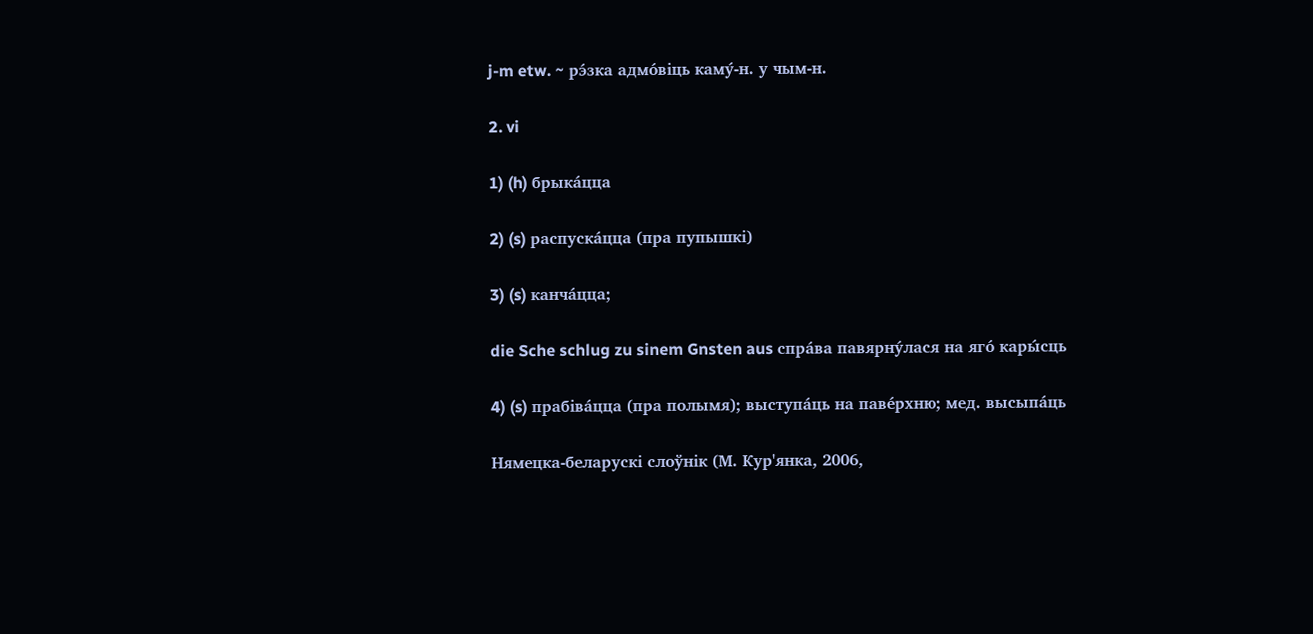j-m etw. ~ рэ́зка адмо́віць каму́-н. у чым-н.

2. vi

1) (h) брыка́цца

2) (s) распуска́цца (пра пупышкі)

3) (s) канча́цца;

die Sche schlug zu sinem Gnsten aus спра́ва павярну́лася на яго́ кары́сць

4) (s) прабіва́цца (пра полымя); выступа́ць на паве́рхню; мед. высыпа́ць

Нямецка-беларускі слоўнік (М. Кур'янка, 2006,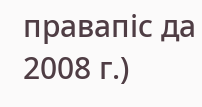правапіс да 2008 г.)